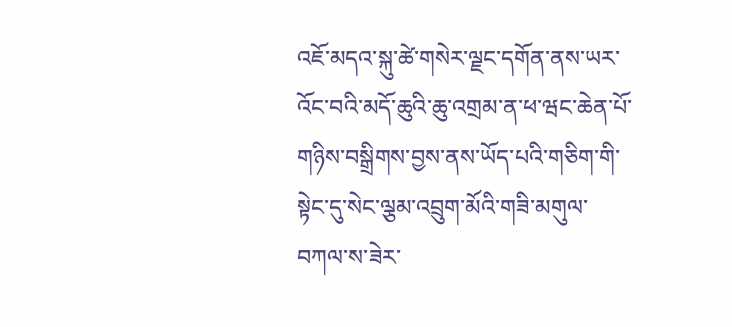འཇོ་མདའ་སྐུ་ཚེ་གསེར་ལྗང་དགོན་ནས་ཡར་འོང་བའི་མདོ་ཆུའི་ཆུ་འགྲམ་ན་ཕ་ཝང་ཆེན་པོ་གཉིས་བསྒྲིགས་བྱས་ནས་ཡོད་པའི་གཅིག་གི་སྟེང་དུ་སེང་ལྕམ་འབྲུག་མོའི་གཟི་མགུལ་བཀལ་ས་ཟེར་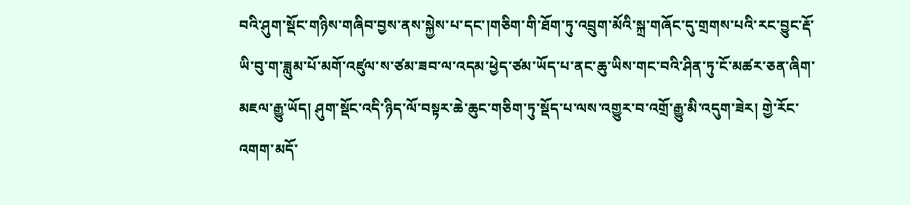བའི་ཤུག་སྡོང་གཉིས་གཞིབ་བྱས་ནས་སྐྱེས་པ་དང་།གཅིག་གི་ཐོག་ཏུ་འབྲུག་མོའི་སྐྲ་གཞོང་དུ་གྲགས་པའི་རང་བྱུང་རྡོ་ཡི་བུ་ག་ཟླུམ་པོ་མགོ་འཛུལ་ས་ཙམ་ཟབ་ལ་འདམ་ཕྱེད་ཙམ་ཡོད་པ་ནང་ཆུ་ཡིས་གང་བའི་ཤིན་ཏུ་ངོ་མཚར་ཅན་ཞིག་མཇལ་རྒྱུ་ཡོད། ཤུག་སྡོང་འདི་ཉིད་ལོ་བསྟར་ཆེ་ཆུང་གཅིག་ཏུ་སྡོད་པ་ལས་འགྱུར་བ་འགྲོ་རྒྱུ་མི་འདུག་ཟེར། གྱེ་རོང་འགག་མདོ་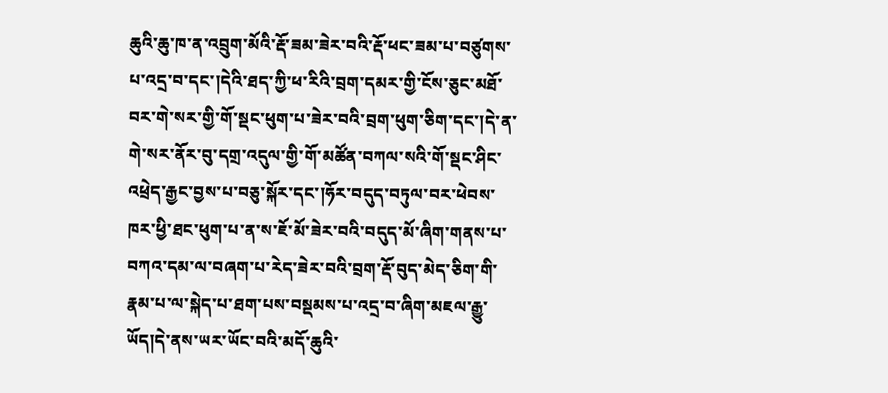ཆུའི་ཆུ་ཁ་ན་འབྲུག་མོའི་རྡོ་ཟམ་ཟེར་བའི་རྡོ་ཕང་ཟམ་པ་བཙུགས་པ་འདྲ་བ་དང་།དེའི་ཐད་ཀྱི་ཕ་རིའི་བྲག་དམར་གྱི་ངོས་ཅུང་མཐོ་བར་གེ་སར་གྱི་གོ་སྡང་ཕུག་པ་ཟེར་བའི་བྲག་ཕུག་ཅིག་དང་།དེ་ན་གེ་སར་ནོར་བུ་དགྲ་འདུལ་གྱི་གོ་མཚོན་བཀལ་སའི་གོ་སྡང་ཤིང་འཕྲེད་རྒྱང་བྱས་པ་བཅུ་སྐོར་དང་།ཧོར་བདུད་བཏུལ་བར་ཕེབས་ཁར་ཕྱི་ཐང་ཕུག་པ་ན་ས་ཇོ་མོ་ཟེར་བའི་བདུད་མོ་ཞིག་གནས་པ་བཀའ་དམ་ལ་བཞག་པ་རེད་ཟེར་བའི་བྲག་རྡོ་བུད་མེད་ཅིག་གི་རྣམ་པ་ལ་སྐེད་པ་ཐག་པས་བསྡམས་པ་འདྲ་བ་ཞིག་མཇལ་རྒྱུ་ཡོད།དེ་ནས་ཡར་ཡོང་བའི་མདོ་ཆུའི་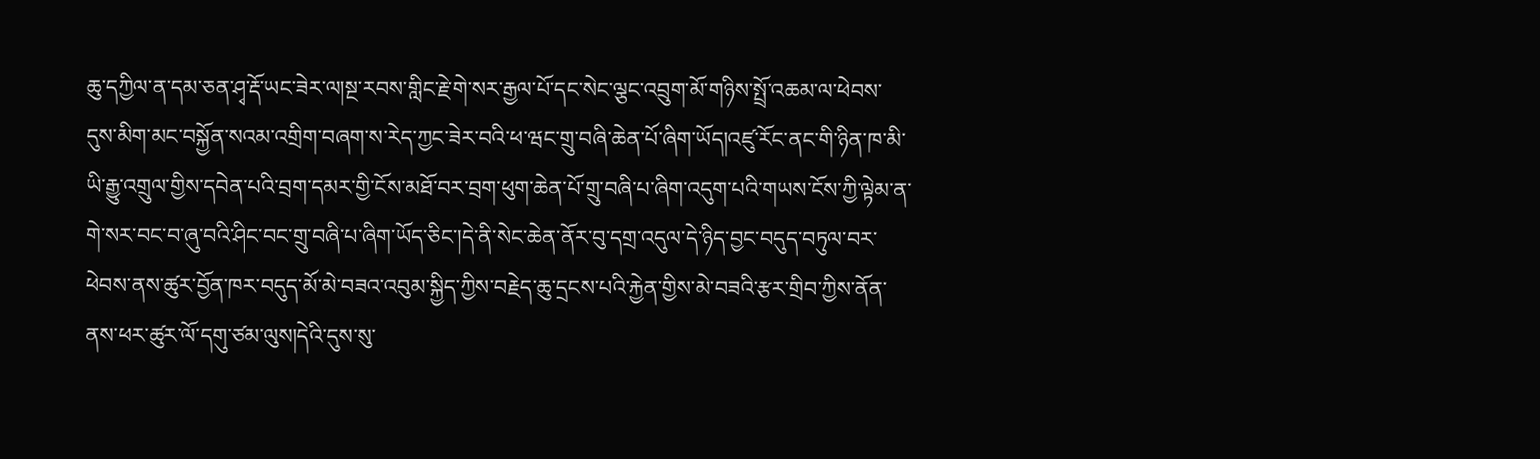ཆུ་དཀྱིལ་ན་དམ་ཅན་ཤྭ་རྡོ་ཡང་ཟེར་ལ།སྔ་རབས་གླིང་རྗེ་གེ་སར་རྒྱལ་པོ་དང་སེང་ལྕང་འབྲུག་མོ་གཉིས་སྤྲོ་འཆམ་ལ་ཕེབས་དུས་མིག་མང་བསྐྱོན་སའམ་འགྲིག་བཞག་ས་རེད་ཀྱང་ཟེར་བའི་ཕ་ཝང་གྲུ་བཞི་ཆེན་པོ་ཞིག་ཡོད།འཛུ་རོང་ནང་གི་ཉིན་ཁ་མི་ཡི་རྒྱུ་འགྲུལ་གྱིས་དབེན་པའི་བྲག་དམར་གྱི་ངོས་མཐོ་བར་བྲག་ཕུག་ཆེན་པོ་གྲུ་བཞི་པ་ཞིག་འདུག་པའི་གཡས་ངོས་ཀྱི་ལྟེམ་ན་གེ་སར་བང་བ་ཞུ་བའི་ཤིང་བང་གྲུ་བཞི་པ་ཞིག་ཡོད་ཅིང་།དེ་ནི་སེང་ཆེན་ནོར་བུ་དགྲ་འདུལ་དེ་ཉིད་བྱང་བདུད་བཏུལ་བར་ཕེབས་ནས་ཚུར་བྱོན་ཁར་བདུད་མོ་མེ་བཟའ་འབུམ་སྐྱིད་ཀྱིས་བརྗེད་ཆུ་དྲངས་པའི་རྐྱེན་གྱིས་མེ་བཟའི་རྩར་གྲིབ་ཀྱིས་ནོན་ནས་ཕར་ཚུར་ལོ་དགུ་ཙམ་ལུས།དེའི་དུས་སུ་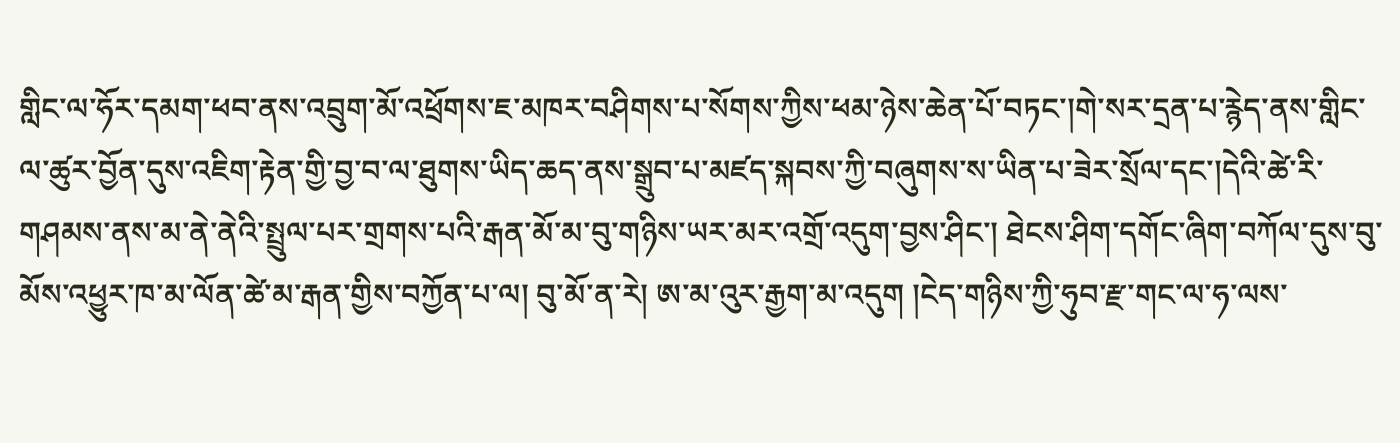གླིང་ལ་ཧོར་དམག་ཕབ་ནས་འབྲུག་མོ་འཕྲོགས་ཇ་མཁར་བཤིགས་པ་སོགས་ཀྱིས་ཕམ་ཉེས་ཆེན་པོ་བཏང་།གེ་སར་དྲན་པ་རྙེད་ནས་གླིང་ལ་ཚུར་བྱོན་དུས་འཇིག་རྟེན་གྱི་བྱ་བ་ལ་ཐུགས་ཡིད་ཆད་ནས་སྒྲུབ་པ་མཛད་སྐབས་ཀྱི་བཞུགས་ས་ཡིན་པ་ཟེར་སྲོལ་དང་།དེའི་ཚེ་རི་གཤམས་ནས་མ་ནེ་ནེའི་སྤྲུལ་པར་གྲགས་པའི་རྒན་མོ་མ་བུ་གཉིས་ཡར་མར་འགྲོ་འདུག་བྱས་ཤིང་། ཐེངས་ཤིག་དགོང་ཞིག་བཀོལ་དུས་བུ་མོས་འཕྱུར་ཁ་མ་ལོན་ཚེ་མ་རྒན་གྱིས་བཀྱོན་པ་ལ། བུ་མོ་ན་རེ། ཨ་མ་འུར་རྒྱག་མ་འདུག །ངེད་གཉིས་ཀྱི་ཧུབ་རྫ་གང་ལ་ཧ་ལས་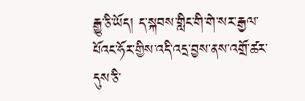རྒྱུ་ཅི་ཡོད། ད་སྐབས་གླིང་གི་གེ་སར་རྒྱལ་པོའང་ཧོར་གྱིས་འདི་འདྲ་བྱས་ནས་འགྲོ་ཚར་དུས་ཅི་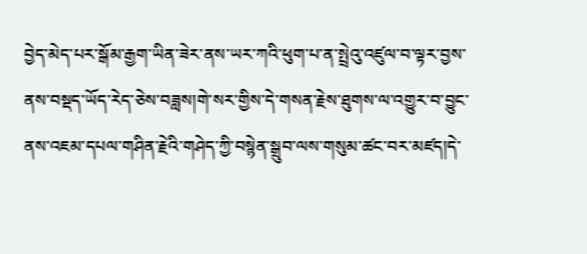བྱེད་མེད་པར་སྒོམ་རྒྱག་ཡིན་ཟེར་ནས་ཡར་ཀའི་ཕུག་པ་ན་སྤྲེའུ་འཛུལ་བ་ལྟར་བྱས་ནས་བསྡད་ཡོད་རེད་ཅེས་བཟླས།གེ་སར་གྱིས་དེ་གསན་རྗེས་ཐུགས་ལ་འགྱུར་བ་བྱུང་ནས་འཇམ་དཔལ་གཤིན་རྗེའི་གཤེད་ཀྱི་བསྙེན་སྒྲུབ་ལས་གསུམ་ཚང་བར་མཛད།དེ་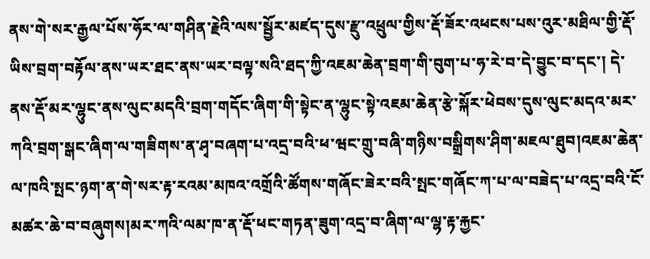ནས་གེ་སར་རྒྱལ་པོས་ཧོར་ལ་གཤིན་རྗེའི་ལས་སྦྱོར་མཛད་དུས་རྫུ་འཕྲུལ་གྱིས་རྡོ་ཟོར་འཕངས་པས་འུར་མཐིལ་གྱི་རྡོ་ཡིས་བྲག་བརྟོལ་ནས་ཡར་ཐང་ནས་ཡར་བལྟ་སའི་ཐད་ཀྱི་འཇམ་ཆེན་བྲག་གི་བུག་པ་ཧ་རེ་བ་དེ་བྱུང་བ་དང་། དེ་ནས་རྡོ་མར་ལྷུང་ནས་ལུང་མདའི་བྲག་གདོང་ཞིག་གི་སྟེང་ན་ལྷུང་སྟེ་འཇམ་ཆེན་རྩེ་སྐོར་ཕེབས་དུས་ལུང་མདའ་མར་ཀའི་བྲག་སྒང་ཞིག་ལ་གཟིགས་ན་ཤྭ་བཞག་པ་འདྲ་བའི་ཕ་ཝང་གྲུ་བཞི་གཉིས་བསྒྲིགས་ཤིག་མཇལ་ཐུབ།འཇམ་ཆེན་ལ་ཁའི་སྤང་ཉག་ན་གེ་སར་རྟ་རའམ་མཁའ་འགྲོའི་ཚོགས་གཞོང་ཟེར་བའི་སྤང་གཞོང་ཀ་པ་ལ་བཟེད་པ་འདྲ་བའི་ངོ་མཚར་ཆེ་བ་བཞུགས།མར་ཀའི་ལམ་ཁ་ན་རྡོ་ཕང་གཏན་ཟུག་འདྲ་བ་ཞིག་ལ་ལྷ་རྟ་རྐྱང་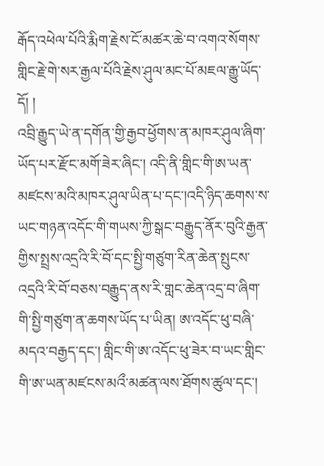རྒོད་འཕེལ་པོའི་རྨིག་རྗེས་ངོ་མཚར་ཆེ་བ་འགའ་སོགས་གླིང་རྗེ་གེ་སར་རྒྱལ་པོའི་རྗེས་ཤུལ་མང་པོ་མཇལ་རྒྱུ་ཡོད་དོ། །
འབྲི་རྒྱུད་ཡེ་ན་དགོན་གྱི་རྒྱབ་ཕྱོགས་ན་མཁར་ཤུལ་ཞིག་ཡོད་པར་རྫོང་མགོ་ཟེར་ཞིང་། འདི་ནི་གླིང་གི་ཨ་ཡན་མཛངས་མའི་མཁར་ཤུལ་ཡིན་པ་དང་།འདི་ཉིད་ཆགས་ས་ཡང་གཉན་འདོང་གི་གཡས་ཀྱི་སྒང་བརྒྱུད་ནོར་བུའི་རྒྱན་གྱིས་སྤྲས་འདྲའི་རི་བོ་དང་སྤྱི་གཙུག་རིན་ཆེན་སྤུངས་འདྲའི་རི་བོ་བཅས་བརྒྱུད་ནས་རི་གླང་ཆེན་འདྲ་བ་ཞིག་གི་སྤྱི་གཙུག་ན་ཆགས་ཡོད་པ་ཡིན། ཨ་འདོང་ཕུ་བཞི་མདའ་བརྒྱད་དང་། གླིང་གི་ཨ་འདོང་ཕུ་ཟེར་བ་ཡང་གླིང་གི་ཨ་ཡན་མཛངས་མའྀ་མཚན་ལས་ཐོགས་ཚུལ་དང་།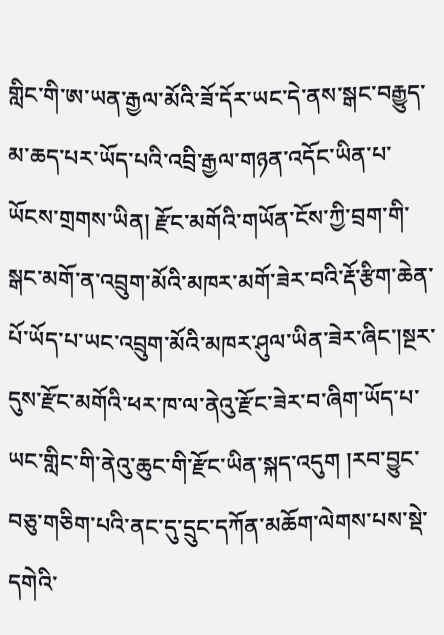གླིང་གི་ཨ་ཡན་རྒྱལ་མོའི་ཟོ་དོར་ཡང་དེ་ནས་སྒང་བརྒྱུད་མ་ཆད་པར་ཡོད་པའི་འབྲི་རྒྱལ་གཉན་འདོང་ཡིན་པ་ཡོངས་གྲགས་ཡིན། རྫོང་མགོའི་གཡོན་ངོས་ཀྱི་བྲག་གི་སྒང་མགོ་ན་འབྲུག་མོའི་མཁར་མགོ་ཟེར་བའི་རྡོ་རྩིག་ཆེན་པོ་ཡོད་པ་ཡང་འབྲུག་མོའི་མཁར་ཤུལ་ཡིན་ཟེར་ཞིང་།སྔར་དུས་རྫོང་མགོའི་ཕར་ཁ་ལ་ནེའུ་རྫོང་ཟེར་བ་ཞིག་ཡོད་པ་ཡང་གླིང་གི་ནེའུ་ཆུང་གི་རྫོང་ཡིན་སྐད་འདུག །རབ་བྱུང་བཅུ་གཅིག་པའི་ནང་དུ་དྲུང་དཀོན་མཆོག་ལེགས་པས་སྡེ་དགེའི་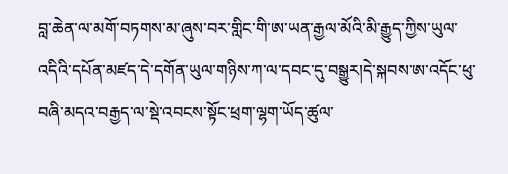བླ་ཆེན་ལ་མགོ་བཏགས་མ་ཞུས་བར་གླིང་གི་ཨ་ཡན་རྒྱལ་མོའི་མི་རྒྱུད་ཀྱིས་ཡུལ་འདིའི་དཔོན་མཛད་དེ་དགོན་ཡུལ་གཉིས་ཀ་ལ་དབང་དུ་བསྒྱུར།དེ་སྐབས་ཨ་འདོང་ཕུ་བཞི་མདའ་བརྒྱད་ལ་སྡེ་འབངས་སྟོང་ཕྲག་ལྷག་ཡོད་ཚུལ་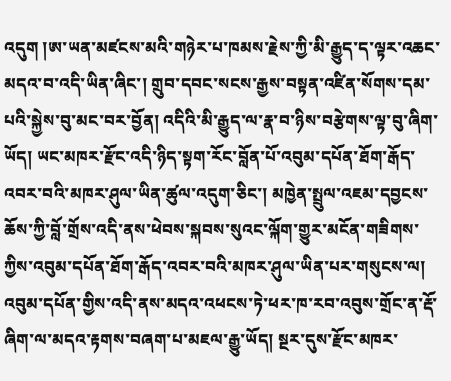འདུག །ཨ་ཡན་མཛངས་མའི་གཉེར་པ་ཁམས་རྗེས་ཀྱི་མི་རྒྱུད་ད་ལྟར་འཆང་མདའ་བ་འདི་ཡིན་ཞིང་། གྲུབ་དབང་སངས་རྒྱས་བསྟན་འཛིན་སོགས་དམ་པའི་སྐྱེས་བུ་མང་བར་བྱོན། འདིའི་མི་རྒྱུད་ལ་རྣ་བ་ཉིས་བརྩེགས་ལྟ་བུ་ཞིག་ཡོད། ཡང་མཁར་རྫོང་འདི་ཉིད་སྟག་རོང་བློན་པོ་འབུམ་དཔོན་ཐོག་རྒོད་འབར་བའི་མཁར་ཤུལ་ཡིན་ཚུལ་འདུག་ཅིང་། མཁྱེན་སྤྲུལ་འཇམ་དབྱངས་ཆོས་ཀྱི་བློ་གྲོས་འདི་ནས་ཕེབས་སྐབས་སུའང་ལྐོག་གྱུར་མངོན་གཟིགས་ཀྱིས་འབུམ་དཔོན་ཐོག་རྒོད་འབར་བའི་མཁར་ཤུལ་ཡིན་པར་གསུངས་ལ། འབུམ་དཔོན་གྱིས་འདི་ནས་མདའ་འཕངས་ཏེ་ཕར་ཁ་རབ་འབུས་གྲོང་ན་རྡོ་ཞིག་ལ་མདའ་རྟགས་བཞག་པ་མཇལ་རྒྱུ་ཡོད། སྔར་དུས་རྫོང་མཁར་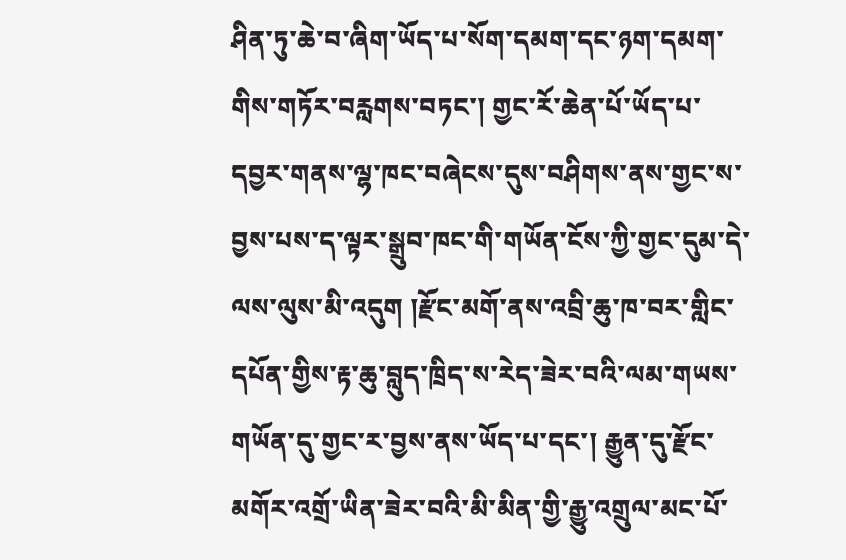ཤིན་ཏུ་ཆེ་བ་ཞིག་ཡོད་པ་སོག་དམག་དང་ཉག་དམག་གིས་གཏོར་བརླགས་བཏང་། གྱང་རོ་ཆེན་པོ་ཡོད་པ་དབྱར་གནས་ལྷ་ཁང་བཞེངས་དུས་བཤིགས་ནས་གྱང་ས་བྱས་པས་ད་ལྟར་སྒྲུབ་ཁང་གི་གཡོན་ངོས་ཀྱི་གྱང་དུམ་དེ་ལས་ལུས་མི་འདུག །རྫོང་མགོ་ནས་འབྲི་ཆུ་ཁ་བར་གླིང་དཔོན་གྱིས་རྟ་ཆུ་བླུད་ཁྲིད་ས་རེད་ཟེར་བའི་ལམ་གཡས་གཡོན་དུ་གྱང་ར་བྱས་ནས་ཡོད་པ་དང་། རྒྱུན་དུ་རྫོང་མགོར་འགྲོ་ཡིན་ཟེར་བའི་མི་མིན་གྱི་རྒྱུ་འགྲུལ་མང་པོ་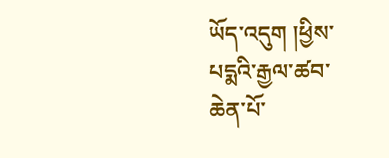ཡོད་འདུག །ཕྱིས་པདྨའི་རྒྱལ་ཚབ་ཆེན་པོ་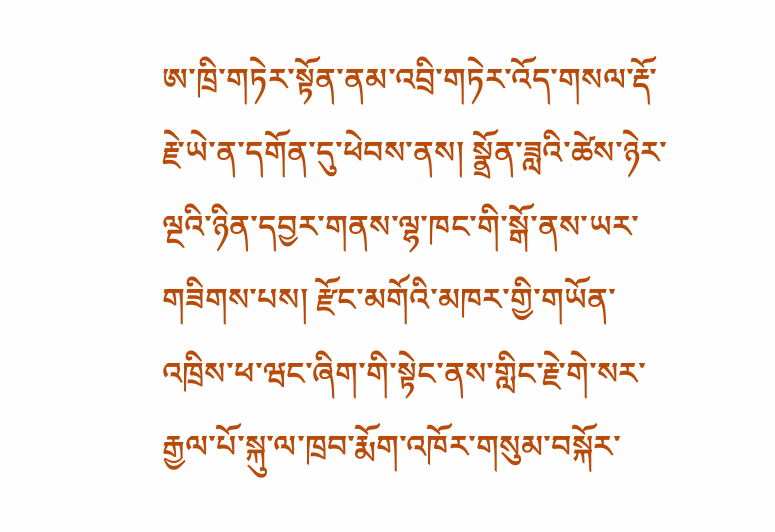ཨ་ཁྲི་གཏེར་སྟོན་ནམ་འབྲི་གཏེར་འོད་གསལ་རྡོ་རྗེ་ཡེ་ན་དགོན་དུ་ཕེབས་ནས། སྣྲོན་ཟླའི་ཚེས་ཉེར་ལྔའི་ཉིན་དབྱར་གནས་ལྷ་ཁང་གི་སྒོ་ནས་ཡར་གཟིགས་པས། རྫོང་མགོའི་མཁར་གྱི་གཡོན་འཁྲིས་ཕ་ཝང་ཞིག་གི་སྟེང་ནས་གླིང་རྗེ་གེ་སར་རྒྱལ་པོ་སྐུ་ལ་ཁྲབ་རྨོག་འཁོར་གསུམ་བསྐོར་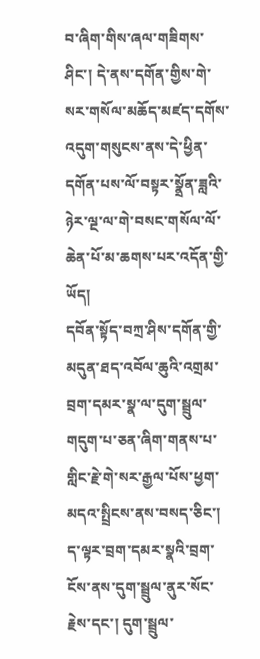བ་ཞིག་གིས་ཞལ་གཟིགས་ཤིང་། དེ་ནས་དགོན་གྱིས་གེ་སར་གསོལ་མཆོད་མཛད་དགོས་འདུག་གསུངས་ནས་དེ་ཕྱིན་དགོན་པས་ལོ་བསྟར་སྣྲོན་ཟླའི་ཉེར་ལྔ་ལ་གེ་བསང་གསོལ་ལོ་ཆེན་པོ་མ་ཆགས་པར་འདོན་གྱི་ཡོད།
དབོན་སྟོད་བཀྲ་ཤིས་དགོན་གྱི་མདུན་ཐད་འབོལ་ཆུའི་འགྲམ་བྲག་དམར་སྣ་ལ་དུག་སྦྲུལ་གདུག་པ་ཅན་ཞིག་གནས་པ་གླིང་རྗེ་གེ་སར་རྒྱལ་པོས་ཕྱག་མདའ་སྤྲིངས་ནས་བསད་ཅིང་། ད་ལྟར་བྲག་དམར་སྣའི་བྲག་ངོས་ནས་དུག་སྦྲུལ་ནུར་སོང་རྗེས་དང་། དུག་སྦྲུལ་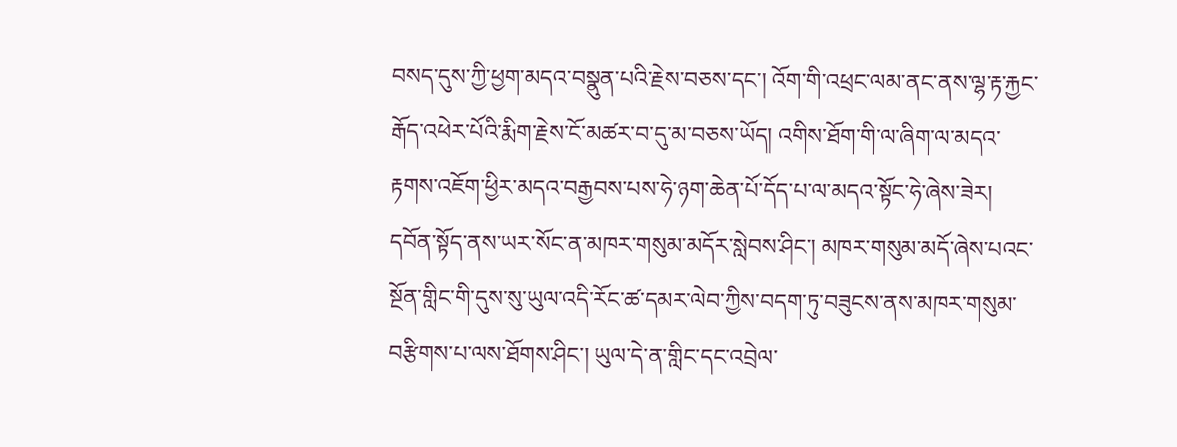བསད་དུས་ཀྱི་ཕྱག་མདའ་བསྣུན་པའི་རྗེས་བཅས་དང་། འོག་གི་འཕྲང་ལམ་ནང་ནས་ལྷ་རྟ་རྐྱང་རྒོད་འཕེར་པོའི་རྨིག་རྗེས་ངོ་མཚར་བ་དུ་མ་བཅས་ཡོད། འགིས་ཐོག་གི་ལ་ཞིག་ལ་མདའ་རྟགས་འཇོག་ཕྱིར་མདའ་བརྒྱབས་པས་ཧེ་ཉག་ཆེན་པོ་དོད་པ་ལ་མདའ་སྟོང་ཧེ་ཞེས་ཟེར། དབོན་སྟོད་ནས་ཡར་སོང་ན་མཁར་གསུམ་མདོར་སླེབས་ཤིང་། མཁར་གསུམ་མདོ་ཞེས་པའང་སྔོན་གླིང་གི་དུས་སུ་ཡུལ་འདི་རོང་ཚ་དམར་ལེབ་ཀྱིས་བདག་ཏུ་བཟུངས་ནས་མཁར་གསུམ་བརྩིགས་པ་ལས་ཐོགས་ཤིང་། ཡུལ་དེ་ན་གླིང་དང་འབྲེལ་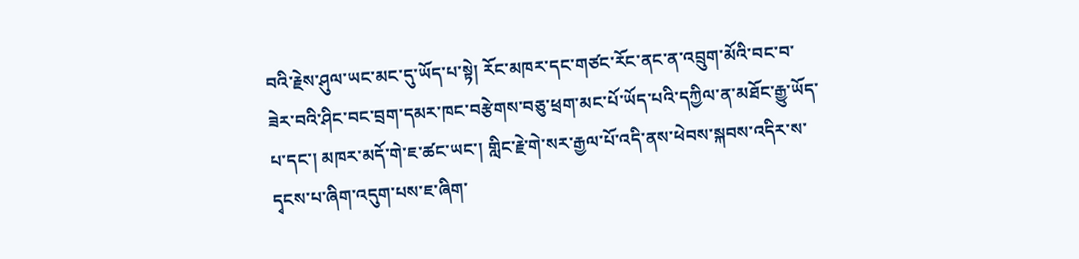བའི་རྗེས་ཤུལ་ཡང་མང་དུ་ཡོད་པ་སྟེ། རོང་མཁར་དང་གཙང་རོང་ནང་ན་འབྲུག་མོའི་བང་བ་ཟེར་བའི་ཤིང་བང་བྲག་དམར་ཁང་བརྩེགས་བཅུ་ཕྲག་མང་པོ་ཡོད་པའི་དཀྱིལ་ན་མཐོང་རྒྱུ་ཡོད་པ་དང་། མཁར་མདོ་གེ་ཇ་ཚང་ཡང་། གླིང་རྗེ་གེ་སར་རྒྱལ་པོ་འདི་ནས་ཕེབས་སྐབས་འདིར་ས་དྭངས་པ་ཞིག་འདུག་པས་ཇ་ཞིག་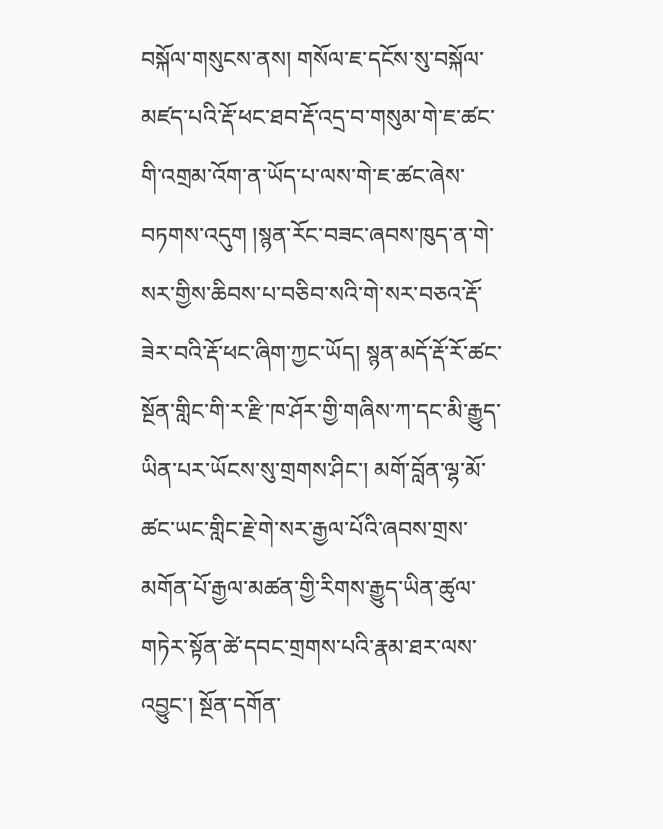བསྐོལ་གསུངས་ནས། གསོལ་ཇ་དངོས་སུ་བསྐོལ་མཛད་པའི་རྡོ་ཕང་ཐབ་རྡོ་འདྲ་བ་གསུམ་གེ་ཇ་ཚང་གི་འགྲམ་འོག་ན་ཡོད་པ་ལས་གེ་ཇ་ཚང་ཞེས་བཏགས་འདུག །སྙན་རོང་བཟང་ཞབས་ཁུད་ན་གེ་སར་གྱིས་ཆིབས་པ་བཅིབ་སའི་གེ་སར་བཅའ་རྡོ་ཟེར་བའི་རྡོ་ཕང་ཞིག་ཀྱང་ཡོད། སྙན་མདོ་རྡོ་རོ་ཚང་སྔོན་གླིང་གི་ར་རྫི་ཁ་ཤོར་གྱི་གཞིས་ཀ་དང་མི་རྒྱུད་ཡིན་པར་ཡོངས་སུ་གྲགས་ཤིང་། མགོ་བློན་ལྷ་མོ་ཚང་ཡང་གླིང་རྗེ་གེ་སར་རྒྱལ་པོའི་ཞབས་གྲས་མགོན་པོ་རྒྱལ་མཚན་གྱི་རིགས་རྒྱུད་ཡིན་ཚུལ་གཏེར་སྟོན་ཚེ་དབང་གྲགས་པའི་རྣམ་ཐར་ལས་འབྱུང་། སྔོན་དགོན་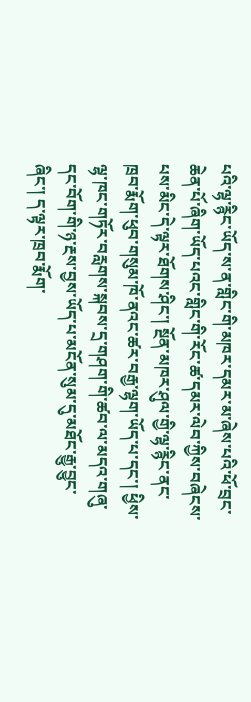པའི་ལྷ་རྙིང་ཡོད་ས་ན་གླིང་གི་མཁར་དམར་མ་ཞེས་པའི་ཕོ་བྲང་ཆེན་པོ་ཞིག་ཡོད་པའང་གླིང་གི་རོང་ཚ་དམར་ལེབ་ཀྱིས་བཞེངས་པས་མིང་དེ་ལྟར་ཐོགས་ཤིང་། སྔོན་མཁར་ཤུལ་གྱི་ལྷ་རྙིང་ནང་ཁྲབ་རྨོག་ཕུབ་གསུམ་ཁོ་ནའང་ཚར་བརྒྱ་ལྷག་ཡོད་པ་དང་། ཕྱིས་ལྷ་ཁང་གཏོར་བརླགས་སྐབས་དྲ་གཤག་གི་ཚབ་ལ་མདའ་གཞུ་དང་བོག་གི་ཉ་རྔས་བྱས་ཡོད་པ་མངོན་སུམ་དུ་མཐོང་རྒྱུ་བྱུང་ཞིང་། ད་ལྟར་ཁྲབ་རྨོག་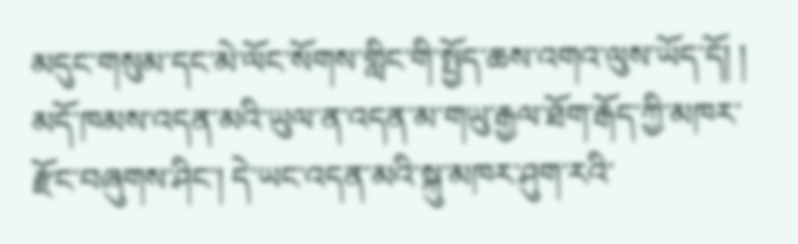མདུང་གསུམ་དང་མེ་ལོང་སོགས་གླིང་གི་སྤྱོད་ཆས་འགའ་ལུས་ཡོད་དོ། །
མདོ་ཁམས་འདན་མའི་ཡུལ་ན་འདན་མ་གཡུ་རྒྱལ་ཐོག་རྒོད་ཀྱི་མཁར་རྫོང་བཞུགས་ཤིང་། དེ་ཡང་འདན་མའི་སྐུ་མཁར་ཤུག་རའི་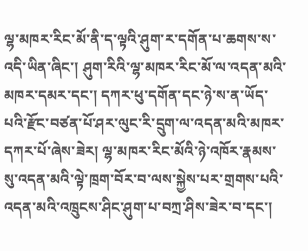ལྷ་མཁར་རིང་མོ་ནི་ད་ལྟའི་ཤུག་ར་དགོན་པ་ཆགས་ས་འདི་ཡིན་ཞིང་། ཤུག་རིའི་ལྷ་མཁར་རིང་མོ་ལ་འདན་མའི་མཁར་དམར་དང་། དཀར་ཕུ་དགོན་དང་ཉེ་ས་ན་ཡོད་པའི་རྫོང་བཙན་པོ་ཤར་ལུང་རི་དྲུག་ལ་འདན་མའི་མཁར་དཀར་པོ་ཞེས་ཟེར། ལྷ་མཁར་རིང་མོའི་ཉེ་འཁོར་རྣམས་སུ་འདན་མའི་ལྟེ་ཁྲག་བོར་བ་ལས་སྐྱེས་པར་གྲགས་པའི་འདན་མའི་འཁྲུངས་ཤིང་ཤུག་པ་བཀྲ་ཤིས་ཟེར་བ་དང་།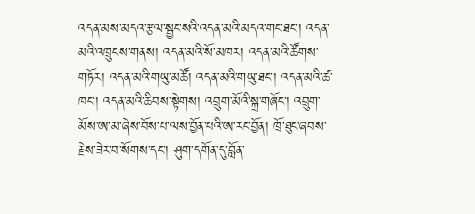འདན་མས་མདའ་རྩལ་སྦྱང་སའི་འདན་མའི་མདའ་གང་ཐང་། འདན་མའི་འཁྲུངས་གནས། འདན་མའི་སོ་མཁར། འདན་མའི་ཚོགས་གཏོར། འདན་མའི་གཡུ་མཚོ། འདན་མའི་གཡུ་ཐང་། འདན་མའི་ཚ་ཁང་། འདན་མའི་ཆིབས་སྟེགས། འབྲུག་མོའི་སྐྲ་གཞོང་། འབྲུག་མོས་ཨ་མ་ཞེས་བོས་པ་ལས་བྱོན་པའི་ཨ་རང་བྱོན། ཁྲོ་ཐུང་ཞབས་རྗེས་ཟེར་བ་སོགས་དང་། ཤུག་དགོན་དུ་བློན་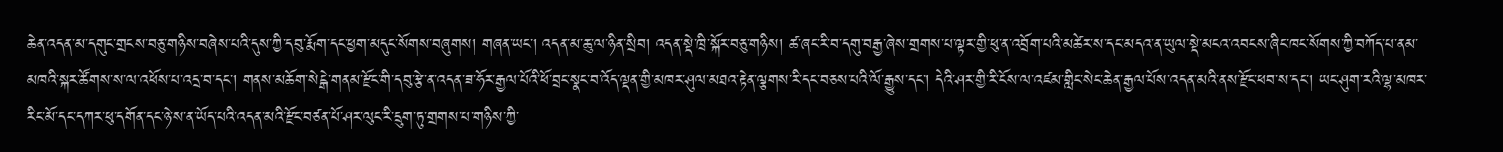ཆེན་འདན་མ་དགུང་གྲངས་བཅུ་གཉིས་བཞེས་པའི་དུས་ཀྱི་དབུ་རྨོག་དང་ཕྱག་མདུང་སོགས་བཞུགས། གཞན་ཡང་། འདན་མ་ཆུ་ལ་ཉིན་སྲིབ། འདན་སྡེ་ཁྲི་སྐོར་བཅུ་གཉིས། ཚ་ཞང་རི་བ་དགུ་བརྒྱ་ཞེས་གྲགས་པ་ལྟར་གྱི་ཕུ་ན་འབྲོག་པའི་མཚེར་ས་དང་མདའ་ན་ཡུལ་སྡེ་མངའ་འབངས་ཞིང་ཁང་སོགས་ཀྱི་བཀོད་པ་ནམ་མཁའི་སྐར་ཚོགས་ས་ལ་འཕོས་པ་འདྲ་བ་དང་། གནས་མཆོག་སེངྒེ་གནམ་རྫོང་གི་དབུ་རྩེ་ན་འདན་ཟ་ཧོར་རྒྱལ་པོའི་ཕོ་བྲང་སྣང་བ་འོད་ལྡན་གྱི་མཁར་ཤུལ་མཐའ་རྟེན་ལྕགས་རི་དང་བཅས་པའི་ལོ་རྒྱུས་དང་། དེའི་ཤར་གྱི་རི་ངོས་ལ་འཛམ་གླིང་སེང་ཆེན་རྒྱལ་པོས་འདན་མའི་ནས་རྫོང་ཕབ་ས་དང་། ཡང་ཤུག་རའི་ལྷ་མཁར་རིང་མོ་དང་དཀར་ཕུ་དགོན་དང་ཉེ་ས་ན་ཡོད་པའི་འདན་མའི་རྫོང་བཙན་པོ་ཤར་ལུང་རི་དྲུག་ཏུ་གྲགས་པ་གཉིས་ཀྱི་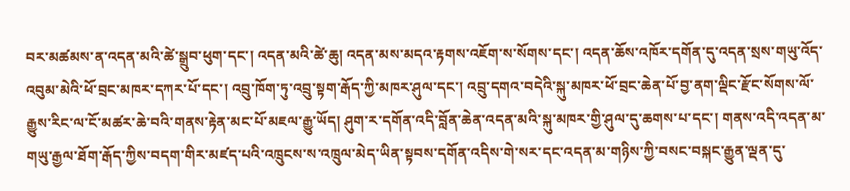བར་མཚམས་ན་འདན་མའི་ཚེ་སྒྲུབ་ཕུག་དང་། འདན་མའི་ཚེ་ཆུ། འདན་མས་མདའ་རྟགས་འཇོག་ས་སོགས་དང་། འདན་ཆོས་འཁོར་དགོན་དུ་འདན་སྲས་གཡུ་འོད་འབུམ་མེའི་ཕོ་བྲང་མཁར་དཀར་པོ་དང་། འབྲུ་ཁོག་ཏུ་འབྲུ་སྟག་རྒོད་ཀྱི་མཁར་ཤུལ་དང་། འབྲུ་དགའ་བདེའི་སྐུ་མཁར་ཕོ་བྲང་ཆེན་པོ་བྱ་ནག་ལྡིང་རྫོང་སོགས་ལོ་རྒྱུས་རིང་ལ་ངོ་མཚར་ཆེ་བའི་གནས་རྟེན་མང་པོ་མཇལ་རྒྱུ་ཡོད། ཤུག་ར་དགོན་འདི་བློན་ཆེན་འདན་མའི་སྐུ་མཁར་གྱི་ཤུལ་དུ་ཆགས་པ་དང་། གནས་འདི་འདན་མ་གཡུ་རྒྱལ་ཐོག་རྒོད་ཀྱིས་བདག་གིར་མཛད་པའི་འཁྲུངས་ས་འཁྲུལ་མེད་ཡིན་སྟབས་དགོན་འདིས་གེ་སར་དང་འདན་མ་གཉིས་ཀྱི་བསང་བསྐང་རྒྱུན་ལྡན་དུ་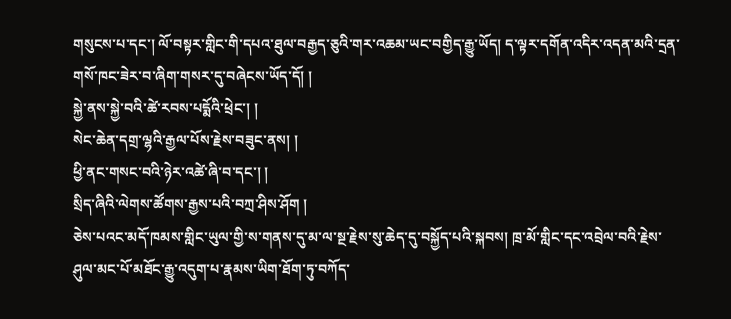གསུངས་པ་དང་། ལོ་བསྟར་གླིང་གི་དཔའ་ཐུལ་བརྒྱད་ཅུའི་གར་འཆམ་ཡང་བགྱིད་རྒྱུ་ཡོད། ད་ལྟར་དགོན་འདིར་འདན་མའི་དྲན་གསོ་ཁང་ཟེར་བ་ཞིག་གསར་དུ་བཞེངས་ཡོད་དོ། །
སྐྱེ་ནས་སྐྱེ་བའི་ཚེ་རབས་པདྨོའི་ཕྲེང་། །
སེང་ཆེན་དགྲ་ལྷའི་རྒྱལ་པོས་རྗེས་བཟུང་ནས། །
ཕྱི་ནང་གསང་བའི་ཉེར་འཚེ་ཞི་བ་དང་། །
སྲིད་ཞིའི་ལེགས་ཚོགས་རྒྱས་པའི་བཀྲ་ཤིས་ཤོག །
ཅེས་པའང་མདོ་ཁམས་གླིང་ཡུལ་གྱི་ས་གནས་དུ་མ་ལ་སྔ་རྗེས་སུ་ཆེད་དུ་བསྐྱོད་པའི་སྐབས། ཁྲ་མོ་གླིང་དང་འབྲེལ་བའི་རྗེས་ཤུལ་མང་པོ་མཐོང་རྒྱུ་འདུག་པ་རྣམས་ཡིག་ཐོག་ཏུ་བཀོད་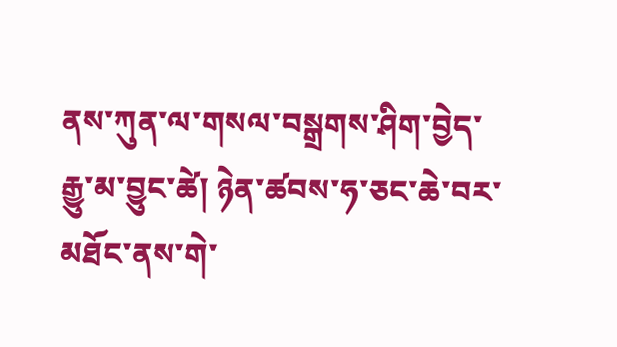ནས་ཀུན་ལ་གསལ་བསྒྲགས་ཤིག་བྱེད་རྒྱུ་མ་བྱུང་ཚེ། ཉེན་ཚབས་ཧ་ཅང་ཆེ་བར་མཐོང་ནས་གེ་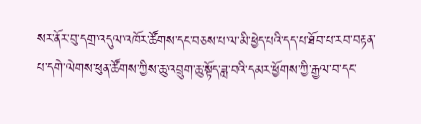སར་ནོར་བུ་དགྲ་འདུལ་འཁོར་ཚོགས་དང་བཅས་པ་ལ་མི་ཕྱེད་པའི་དད་པ་ཐོབ་པ་རབ་བརྟན་པ་དགེ་ལེགས་ཕུན་ཚོགས་ཀྱིས་ཆུ་འབྲུག་ཆུ་སྟོད་ཟླ་བའི་དམར་ཕྱོགས་ཀྱི་རྒྱལ་བ་དང་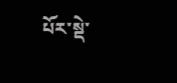པོར་སྡེ་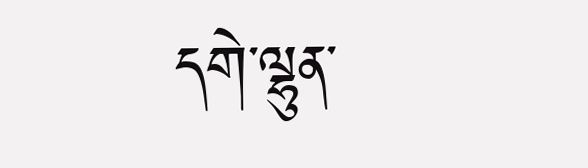དགེ་ལྷུན་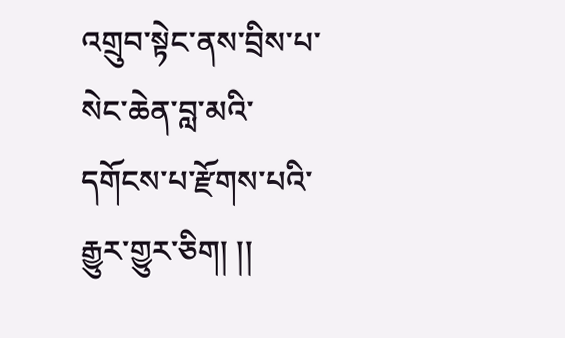འགྲུབ་སྟེང་ནས་བྲིས་པ་སེང་ཆེན་བླ་མའི་དགོངས་པ་རྫོགས་པའི་རྒྱུར་གྱུར་ཅིག། །།